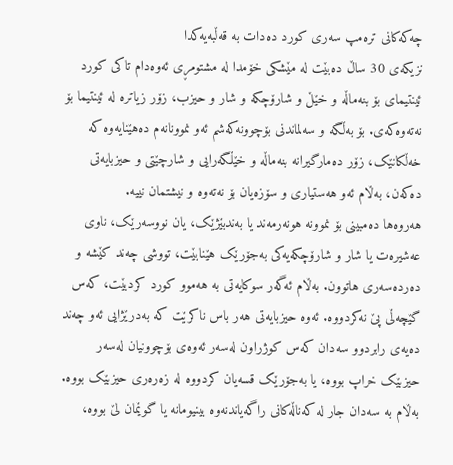چەکەکانی ترەمپ سەری کورد دەدات بە قەڵبەیەکدا
نزیکەی 30 ساڵ دەبێت لە مێشکی خۆمدا لە مشتومڕی ئەوەدام تاکی کورد ئینتیمای بۆ بنەماڵە و خێڵ و شارۆچکە و شار و حیزب، زۆر زیاترە لە ئینتیما بۆ نەتەوەکەی. بۆ بەڵگە و سەلماندنی بۆچوونەکەشم ئەو نموونانەم دەهێنایەوە کە خەڵکانێک، زۆر دەمارگیرانە بنەماڵە و خێڵگەرایی و شارچێتی و حیزبایەتی دەکەن، بەڵام ئەو هەستیاری و سۆزەیان بۆ نەتەوە و نیشتمان نییە.
هەروەها دەمبینی بۆ نموونە هونەرمەند یا بەندبێژێک، یان نووسەرێک، ناوی عەشیرەت یا شار و شارۆچکەیەکی بەجۆرێک هێنابێت، تووشی چەند کێشە و دەردەسەری هاتوون. بەڵام ئەگەر سوکایەتی بە هەموو کورد کردبێت، کەس گێچەڵی پێ نەکردووە. ئەوە حیزبایەتی هەر باس ناکرێت کە بەدرێژایی ئەو چەند دەیەی رابردوو سەدان کەس کوژراون لەسەر ئەوەی بۆچوونیان لەسەر حیزبێک خراپ بووە، یا بەجۆرێک قسەیان کردووە لە زەرەری حیزبێک بووە. بەڵام بە سەدان جار لە کەناڵەکانی راگەیاندنەوە بینیومانە یا گوێمان لێ بووە،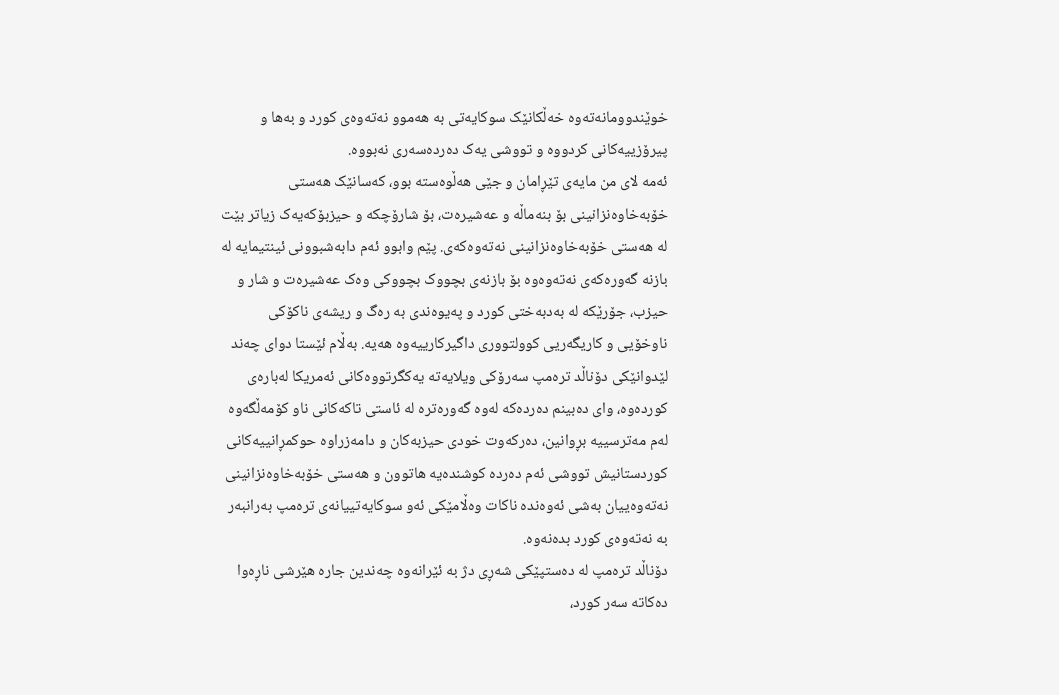خوێندوومانەتەوە خەڵکانێک سوکایەتی بە هەموو نەتەوەی کورد و بەها و پیرۆزییەکانی کردووە و تووشی یەک دەردەسەری نەبووە.
ئەمە لای من مایەی تێڕامان و جێی هەڵوەستە بوو، کەسانێک هەستی خۆبەخاوەنزانینی بۆ بنەماڵە و عەشیرەت، بۆ شارۆچکە و حیزبۆکەیەک زیاتر بێت لە هەستی خۆبەخاوەنزانینی نەتەوەکەی. پێم وابوو ئەم دابەشبوونی ئینتیمایە لە بازنە گەورەکەی نەتەوەوە بۆ بازنەی بچووک بچووکی وەک عەشیرەت و شار و حیزب، جۆرێکە لە بەدبەختی کورد و پەیوەندی بە رەگ و ریشەی ناکۆکی ناوخۆیی و کاریگەریی کوولتووری داگیرکارییەوە هەیە. بەڵام ئێستا دوای چەند لێدوانێکی دۆناڵد ترەمپ سەرۆکی ویلایەتە یەکگرتووەکانی ئەمریکا لەبارەی کوردەوە، وای دەبینم دەردەکە لەوە گەورەترە لە ئاستی تاکەکانی ناو کۆمەڵگەوە لەم مەترسییە بڕوانین، دەرکەوت خودی حیزبەکان و دامەزراوە حوکمڕانییەکانی کوردستانیش تووشی ئەم دەردە کوشندەیە هاتوون و هەستی خۆبەخاوەنزانینی نەتەوەییان بەشی ئەوەندە ناکات وەڵامێکی ئەو سوکایەتییانەی ترەمپ بەرانبەر بە نەتەوەی کورد بدەنەوە.
دۆناڵد ترەمپ لە دەستپێکی شەڕی دژ بە ئێرانەوە چەندین جارە هێرشی ناڕەوا دەکاتە سەر کورد،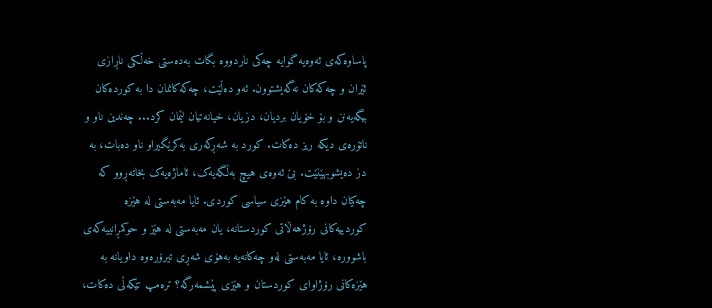پاساوەکەی ئەوەیە گوایە چەکی ناردووە بگات بەدەستی خەڵکی ناڕازی ئێران و چەکەکان نەگەیشتوون. ئەو دەڵێت، چەکەکانمان دا بە کوردەکان بیگەیەنن و بۆ خۆیان بردیان، دزیان، خیانەتیان لێمان کرد... چەندین ناو و ناتۆرەی دیکە ریز دەکات. کورد بە شەڕکەری بەکرێگیراو ناو دەبات، بە دز دەیشوبهێنێت. بێ ئەوەی هیچ بەڵگەیەک، ئاماژەیەک بخاتەڕوو کە چەکیان داوە بە کام هێزی سیاسی کوردی. ئایا مەبەستی لە هێزە کوردییەکانی رۆژهەڵاتی کوردستانە، یان مەبەستی لە هێز و حوکمڕانییەکەی باشوورە، ئایا مەبەستی لەو چەکانەیە بەهۆی شەڕی تیرۆرەوە داویانە بە هێزەکانی رۆژاوای کوردستان و هێزی پێشمەرگە؟ ترەمپ تێکەڵی دەکات،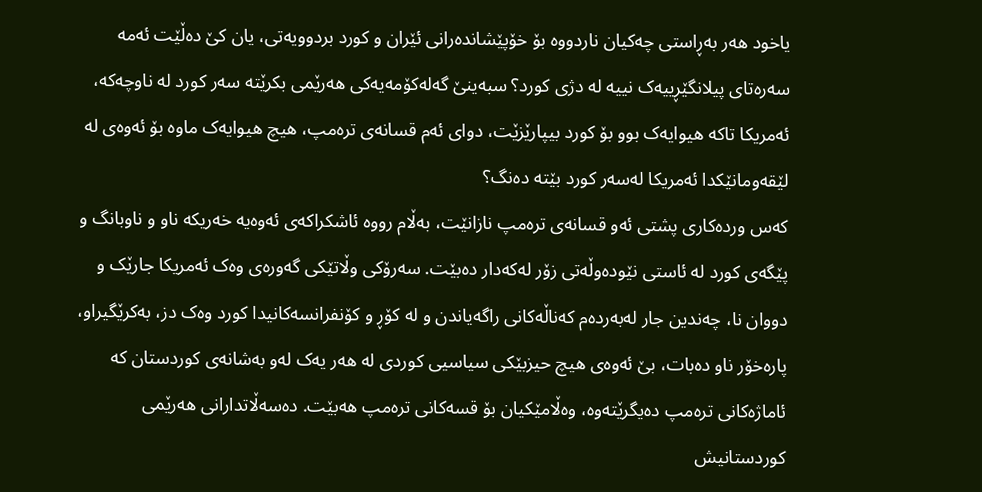یاخود هەر بەڕاستی چەکیان ناردووە بۆ خۆپێشاندەرانی ئێران و کورد بردوویەتی، یان کێ دەڵێت ئەمە سەرەتای پیلانگێڕییەک نییە لە دژی کورد؟ سبەینێ گەلەکۆمەیەکی هەرێمی بکرێتە سەر کورد لە ناوچەکە، ئەمریکا تاکە هیوایەک بوو بۆ کورد بیپارێزێت، دوای ئەم قسانەی ترەمپ، هیچ هیوایەک ماوە بۆ ئەوەی لە لێقەومانێکدا ئەمریکا لەسەر کورد بێتە دەنگ؟
کەس وردەکاری پشتی ئەو قسانەی ترەمپ نازانێت، بەڵام رووە ئاشکراکەی ئەوەیە خەریکە ناو و ناوبانگ و پێگەی کورد لە ئاستی نێودەوڵەتی زۆر لەکەدار دەبێت. سەرۆکی وڵاتێکی گەورەی وەک ئەمریکا جارێک و دووان نا، چەندین جار لەبەردەم کەناڵەکانی راگەیاندن و لە کۆڕ و کۆنفرانسەکانیدا کورد وەک دز، بەکرێگیراو، پارەخۆر ناو دەبات، بێ ئەوەی هیچ حیزبێکی سیاسیی کوردی لە هەر یەک لەو بەشانەی کوردستان کە ئاماژەکانی ترەمپ دەیگرێتەوە، وەڵامێکیان بۆ قسەکانی ترەمپ هەبێت. دەسەڵاتدارانی هەرێمی کوردستانیش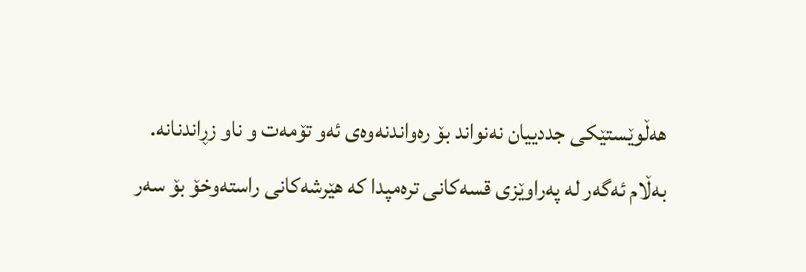هەڵوێستێکی جددییان نەنواند بۆ رەواندنەوەی ئەو تۆمەت و ناو زڕاندنانە.
بەڵام ئەگەر لە پەراوێزی قسەکانی ترەمپدا کە هێرشەکانی راستەوخۆ بۆ سەر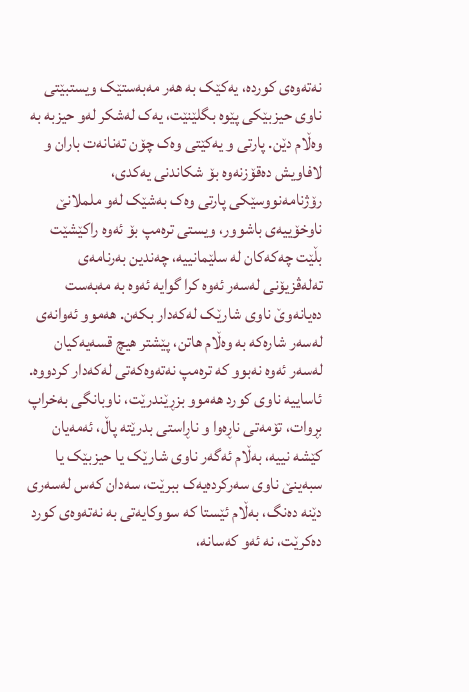نەتەوەی کوردە، یەکێک بە هەر مەبەستێک ویستبێتی ناوی حیزبێکی پێوە بگلێنێت، یەک لەشکر لەو حیزبە بە وەڵام دێن. پارتی و یەکێتی وەک چۆن تەنانەت باران و لافاویش دەقۆزنەوە بۆ شکاندنی یەکدی، رۆژنامەنووسێکی پارتی وەک بەشێک لەو ململانێ ناوخۆییەی باشوور، ویستی ترەمپ بۆ ئەوە راکێشێت بڵێت چەکەکان لە سلێمانییە، چەندین بەرنامەی تەلەڤزیۆنی لەسەر ئەوە کرا گوایە ئەوە بە مەبەست دەیانەوێ ناوی شارێک لەکەدار بکەن. هەموو ئەوانەی لەسەر شارەکە بە وەڵام هاتن، پێشتر هیچ قسەیەکیان لەسەر ئەوە نەبوو کە ترەمپ نەتەوەکەتی لەکەدار کردووە. ئاساییە ناوی کورد هەموو بزڕێندرێت، ناوبانگی بەخراپ بڕوات، تۆمەتی ناڕەوا و ناڕاستی بدرێتە پاڵ، ئەمەیان کێشە نییە، بەڵام ئەگەر ناوی شارێک یا حیزبێک یا سبەینێ ناوی سەرکردەیەک ببرێت، سەدان کەس لەسەری دێنە دەنگ، بەڵام ئێستا کە سووکایەتی بە نەتەوەی کورد دەکرێت، نە ئەو کەسانە،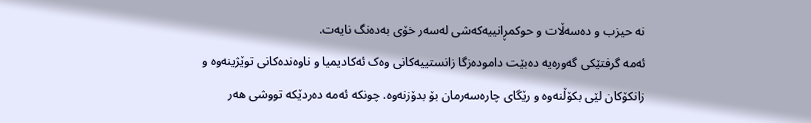نە حیزب و دەسەڵات و حوکمڕانییەکەشی لەسەر خۆی بەدەنگ نایەت.
ئەمە گرفتێکی گەورەیە دەبێت دامودەزگا زانستییەکانی وەک ئەکادیمیا و ناوەندەکانی توێژینەوە و زانکۆکان لێی بکۆڵنەوە و رێگای چارەسەرمان بۆ بدۆزنەوە. چونکە ئەمە دەردێکە تووشی هەر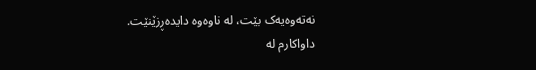نەتەوەیەک بێت، لە ناوەوە دایدەڕزێنێت.
داواکارم لە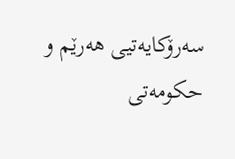سەرۆکایەتیی هەرێم و حکومەتی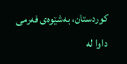کوردستان، بەشێوەی فەرمی داوا لە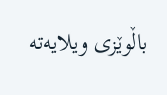باڵوێزی ویلایەتە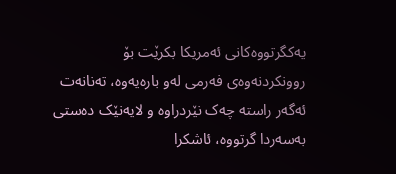یەکگرتووەکانی ئەمریکا بکرێت بۆ روونکردنەوەی فەرمی لەو بارەیەوە، تەنانەت ئەگەر راستە چەک نێردراوە و لایەنێک دەستی بەسەردا گرتووە، ئاشکرا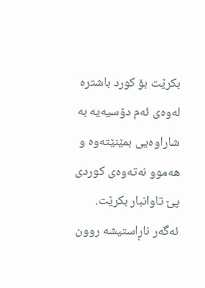بکرێت بۆ کورد باشترە لەوەی ئەم دۆسیەیە بە شاراوەیی بمێنێتەوە و هەموو نەتەوەی کوردی پێ تاوانبار بکرێت. ئەگەر ناڕاستیشە روون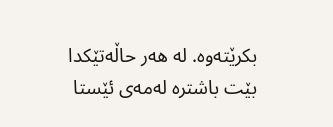بکرێتەوە. لە هەر حاڵەتێکدا بێت باشترە لەمەی ئێستا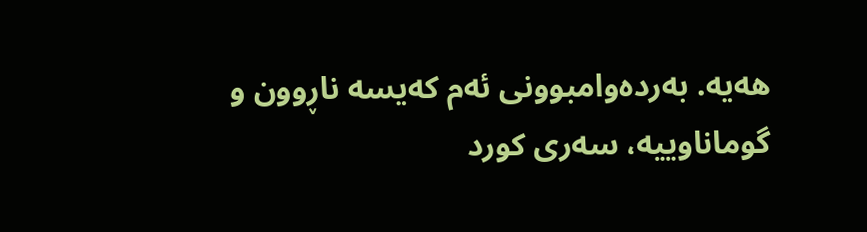هەیە. بەردەوامبوونی ئەم کەیسە ناڕوون و گوماناوییە، سەری کورد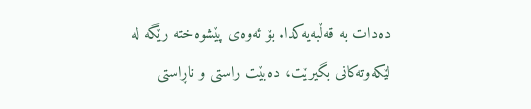دەدات بە قەڵبەیەکدا. بۆ ئەوەی پێشوەختە رێگە لە لێکەوتەکانی بگیرێت، دەبێت راستی و ناڕاستی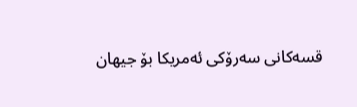قسەکانی سەرۆکی ئەمریکا بۆ جیهان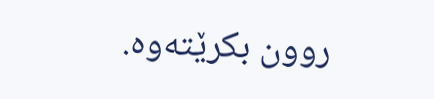روون بکرێتەوە.